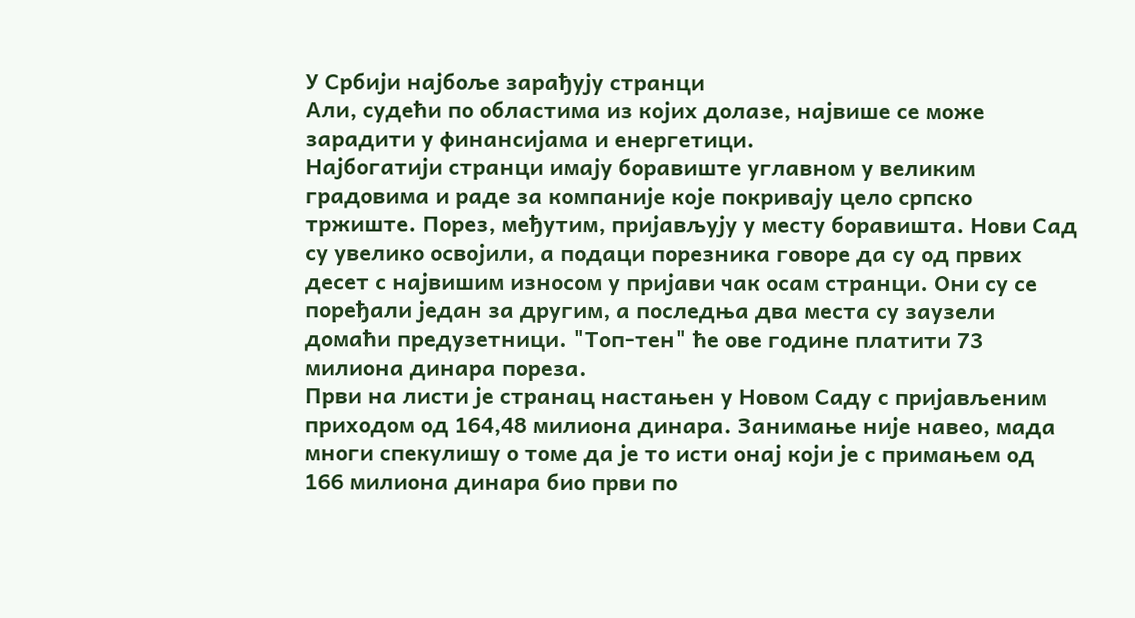У Србији најбоље зарађују странци
Али, судећи по областима из којих долазе, највише се може зарадити у финансијама и енергетици.
Најбогатији странци имају боравиште углавном у великим градовима и раде за компаније које покривају цело српско тржиште. Порез, међутим, пријављују у месту боравишта. Нови Сад су увелико освојили, а подаци порезника говоре да су од првих десет с највишим износом у пријави чак осам странци. Они су се поређали један за другим, а последња два места су заузели домаћи предузетници. "Топ-тен" ће ове године платити 73 милиона динара пореза.
Први на листи је странац настањен у Новом Саду с пријављеним приходом од 164,48 милиона динара. Занимање није навео, мада многи спекулишу о томе да је то исти онај који је с примањем од 166 милиона динара био први по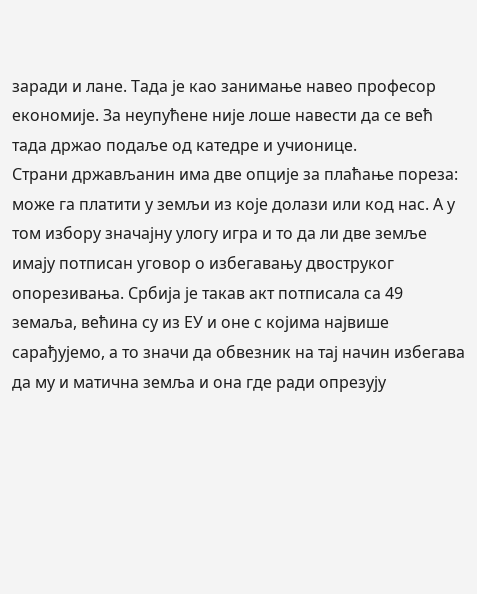заради и лане. Тада је као занимање навео професор економије. За неупућене није лоше навести да се већ тада држао подаље од катедре и учионице.
Страни држављанин има две опције за плаћање пореза: може га платити у земљи из које долази или код нас. А у том избору значајну улогу игра и то да ли две земље имају потписан уговор о избегавању двоструког опорезивања. Србија је такав акт потписала са 49 земаља, већина су из ЕУ и оне с којима највише сарађујемо, а то значи да обвезник на тај начин избегава да му и матична земља и она где ради опрезују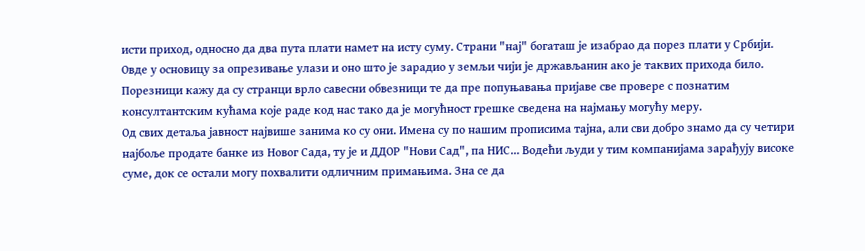исти приход, односно да два пута плати намет на исту суму. Страни "нај" богаташ је изабрао да порез плати у Србији. Овде у основицу за опрезивање улази и оно што је зарадио у земљи чији је држављанин ако је таквих прихода било.
Порезници кажу да су странци врло савесни обвезници те да пре попуњавања пријаве све провере с познатим консултантским кућама које раде код нас тако да је могућност грешке сведена на најмању могућу меру.
Од свих детаља јавност највише занима ко су они. Имена су по нашим прописима тајна, али сви добро знамо да су четири најбоље продате банке из Новог Сада, ту је и ДДОР "Нови Сад", па НИС... Водећи људи у тим компанијама зарађују високе суме, док се остали могу похвалити одличним примањима. Зна се да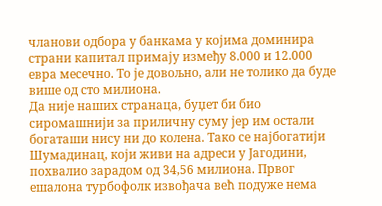чланови одбора у банкама у којима доминира страни капитал примају између 8.000 и 12.000 евра месечно. То је довољно, али не толико да буде више од сто милиона.
Да није наших странаца, буџет би био сиромашнији за приличну суму јер им остали богаташи нису ни до колена. Тако се најбогатији Шумадинац, који живи на адреси у Јагодини, похвалио зарадом од 34,56 милиона. Првог ешалона турбофолк извођача већ подуже нема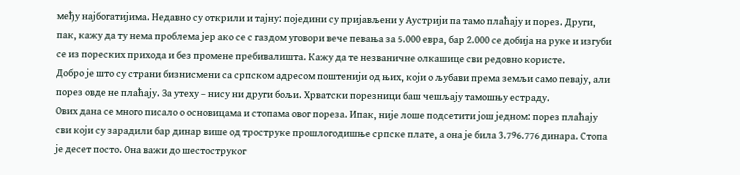међу најбогатијима. Недавно су открили и тајну: поједини су пријављени у Аустрији па тамо плаћају и порез. Други, пак, кажу да ту нема проблема јер ако се с газдом уговори вече певања за 5.000 евра, бар 2.000 се добија на руке и изгуби се из пореских прихода и без промене пребивалишта. Кажу да те незваничне олкашице сви редовно користе.
Добро је што су страни бизнисмени са српском адресом поштенији од њих, који о љубави према земљи само певају, али порез овде не плаћају. За утеху – нису ни други бољи. Хрватски порезници баш чешљају тамошњу естраду.
Ових дана се много писало о основицама и стопама овог пореза. Ипак, није лоше подсетити још једном: порез плаћају сви који су зарадили бар динар више од троструке прошлогодишње српске плате, а она је била 3.796.776 динара. Стопа је десет посто. Она важи до шестоструког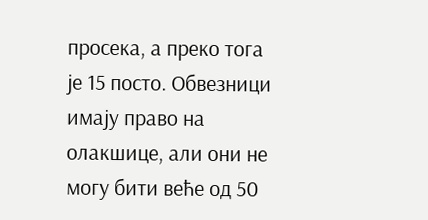просека, а преко тога је 15 посто. Обвезници имају право на олакшице, али они не могу бити веће од 50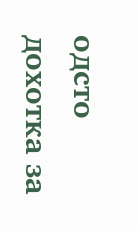одсто дохотка за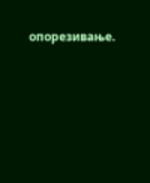опорезивање.